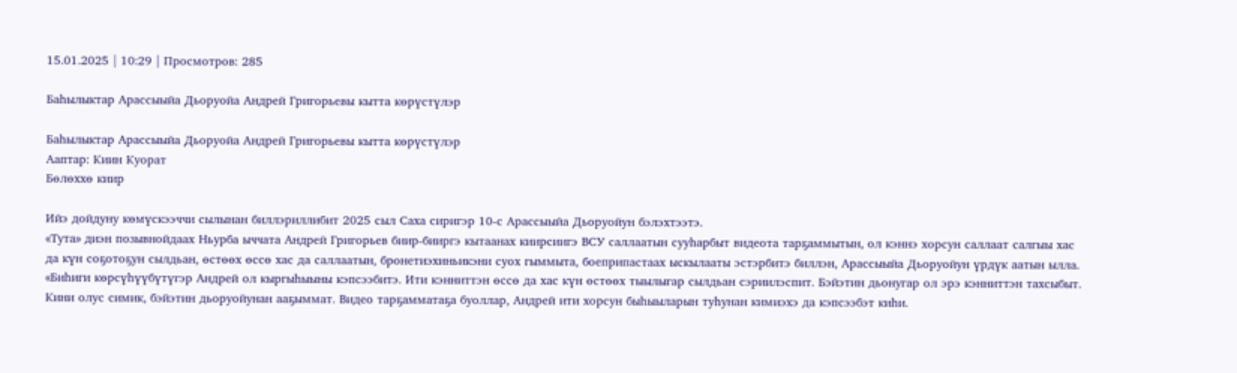15.01.2025 | 10:29 | Просмотров: 285

Баһылыктар Арассыыйа Дьоруойа Андрей Григорьевы кытта көрүстүлэр

Баһылыктар Арассыыйа Дьоруойа Андрей Григорьевы кытта көрүстүлэр
Ааптар: Киин Куорат
Бөлөххө киир

Ийэ дойдуну көмүскээччи сылынан биллэриллибит 2025 сыл Саха сиригэр 10-с Арассыыйа Дьоруойун бэлэхтээтэ.
«Тута» диэн позывнойдаах Ньурба ыччата Андрей Григорьев биир-бииргэ кытаанах киирсиигэ ВСУ саллаатын сууһарбыт видеота тарҕаммытын, ол кэннэ хорсун саллаат салгыы хас да күн соҕотоҕун сылдьан, өстөөх өссө хас да саллаатын, бронетиэхиньикэни суох гыммыта, боеприпастаах ыскылааты эстэрбитэ биллэн, Арассыыйа Дьоруойун үрдүк аатын ылла.
«Биһиги көрсүһүүбүтүгэр Андрей ол кыргыһыыны кэпсээбитэ. Ити кэнниттэн өссө да хас күн өстөөх тыылыгар сылдьан сэриилэспит. Бэйэтин дьонугар ол эрэ кэнниттэн тахсыбыт. Кини олус симик, бэйэтин дьоруойунан ааҕыммат. Видео тарҕамматаҕа буоллар, Андрей ити хорсун быһыыларын туһунан кимиэхэ да кэпсээбэт киһи.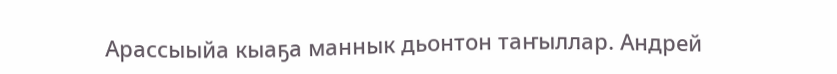Арассыыйа кыаҕа маннык дьонтон таҥыллар. Андрей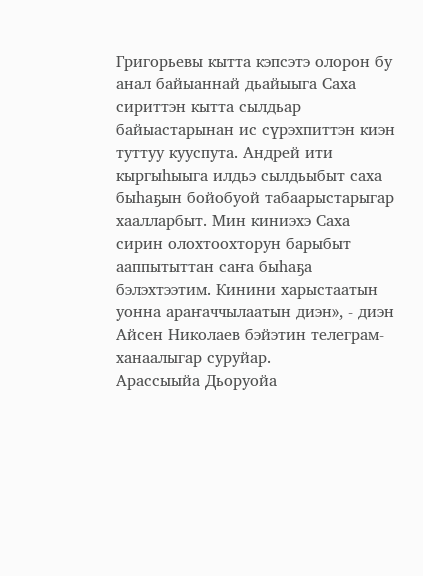Григорьевы кытта кэпсэтэ олорон бу анал байыаннай дьайыыга Саха сириттэн кытта сылдьар байыастарынан ис сүрэхпиттэн киэн туттуу кууспута. Андрей ити кыргыһыыга илдьэ сылдьыбыт саха быһаҕын бойобуой табаарыстарыгар хаалларбыт. Мин киниэхэ Саха сирин олохтоохторун барыбыт ааппытыттан саҥа быһаҕа бэлэхтээтим. Кинини харыстаатын уонна араҥаччылаатын диэн», - диэн Айсен Николаев бэйэтин телеграм-ханаалыгар суруйар.
Арассыыйа Дьоруойа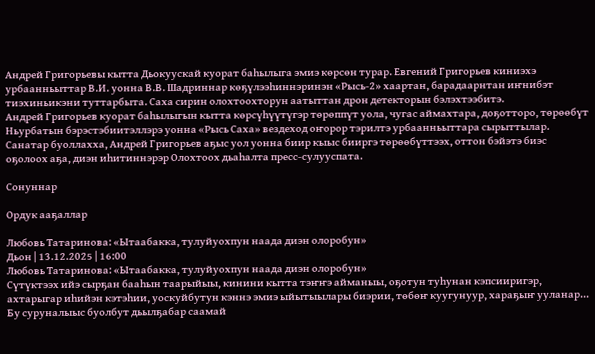Андрей Григорьевы кытта Дьокуускай куорат баһылыга эмиэ көрсөн турар. Евгений Григорьев киниэхэ урбаанньыттар В.И. уонна В.В. Шадриннар көҕүлээһиннэринэн «Рысь-2» хаартан, барадаарнтан иҥнибэт тиэхиньикэни туттарбыта. Саха сирин олохтоохторун аатыттан дрон детекторын бэлэхтээбитэ.
Андрей Григорьев куорат баһылыгын кытта көрсүһүүтүгэр төрөппүт уола, чугас аймахтара, доҕотторо, төрөөбүт Ньурбатын бэрэстэбиитэллэрэ уонна «Рысь Саха» вездеход оҥорор тэрилтэ урбаанньыттара сырыттылар.
Санатар буоллахха, Андрей Григорьев аҕыс уол уонна биир кыыс бииргэ төрөөбүттээх, оттон бэйэтэ биэс оҕолоох аҕа, диэн иһитиннэрэр Олохтоох дьаһалта пресс-сулууспата.

Сонуннар

Ордук ааҕаллар

Любовь Татаринова: «Ытаабакка, тулуйуохпун наада диэн олоробун»
Дьон | 13.12.2025 | 16:00
Любовь Татаринова: «Ытаабакка, тулуйуохпун наада диэн олоробун»
Сүтүктээх ийэ сырҕан бааһын таарыйыы, кинини кытта тэҥҥэ айманыы, оҕотун туһунан кэпсииригэр, ахтарыгар иһийэн кэтэһии, уоскуйбутун кэннэ эмиэ ыйытыылары биэрии, төбөҥ куугунуур, хараҕыҥ ууланар... Бу суруналыыс буолбут дьылҕабар саамай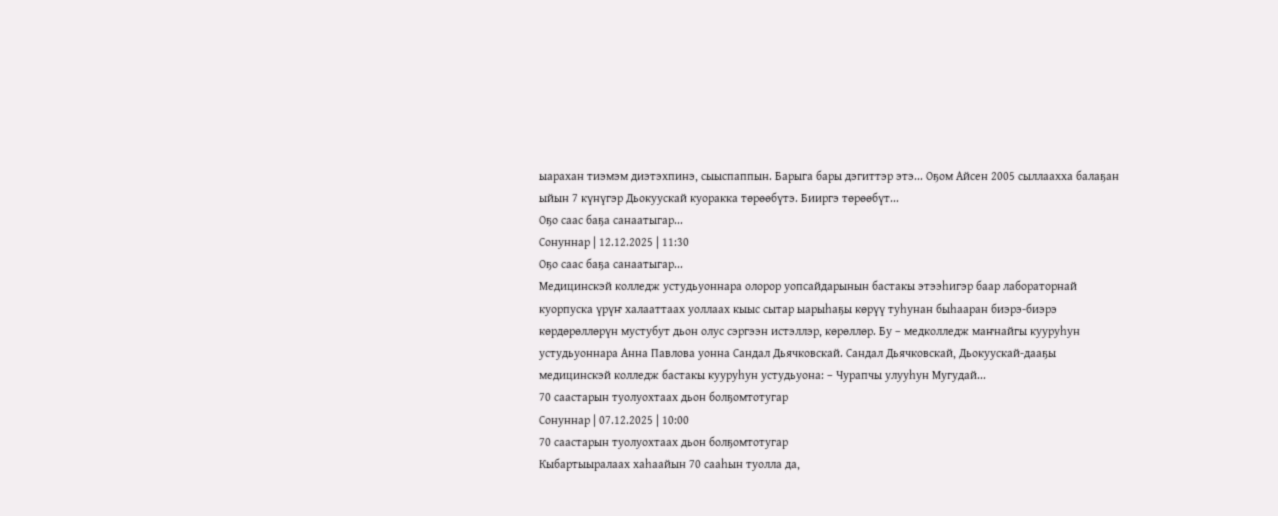ыарахан тиэмэм диэтэхпинэ, сыыспаппын. Барыга бары дэгиттэр этэ... Оҕом Айсен 2005 сыллаахха балаҕан ыйын 7 күнүгэр Дьокуускай куоракка төрөөбүтэ. Бииргэ төрөөбүт...
Оҕо саас баҕа санаатыгар...
Сонуннар | 12.12.2025 | 11:30
Оҕо саас баҕа санаатыгар...
Медицинскэй колледж устудьуоннара олорор уопсайдарынын бастакы этээһигэр баар лабораторнай куорпуска үрүҥ халааттаах уоллаах кыыс сытар ыарыһаҕы көрүү туһунан быһааран биэрэ-биэрэ көрдөрөллөрүн мустубут дьон олус сэргээн истэллэр, көрөллөр. Бу – медколледж маҥнайгы кууруһун устудьуоннара Анна Павлова уонна Сандал Дьячковскай. Сандал Дьячковскай, Дьокуускай-дааҕы медицинскэй колледж бастакы кууруһун устудьуона: – Чурапчы улууһун Мугудай...
70 саастарын туолуохтаах дьон болҕомтотугар
Сонуннар | 07.12.2025 | 10:00
70 саастарын туолуохтаах дьон болҕомтотугар
Кыбартыыралаах хаһаайын 70 сааһын туолла да,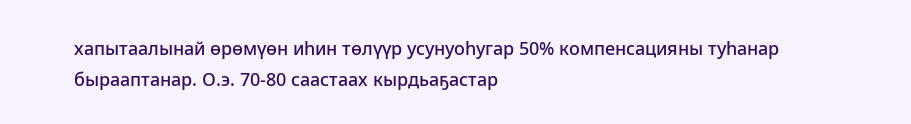хапытаалынай өрөмүөн иһин төлүүр усунуоһугар 50% компенсацияны туһанар бырааптанар. О.э. 70-80 саастаах кырдьаҕастар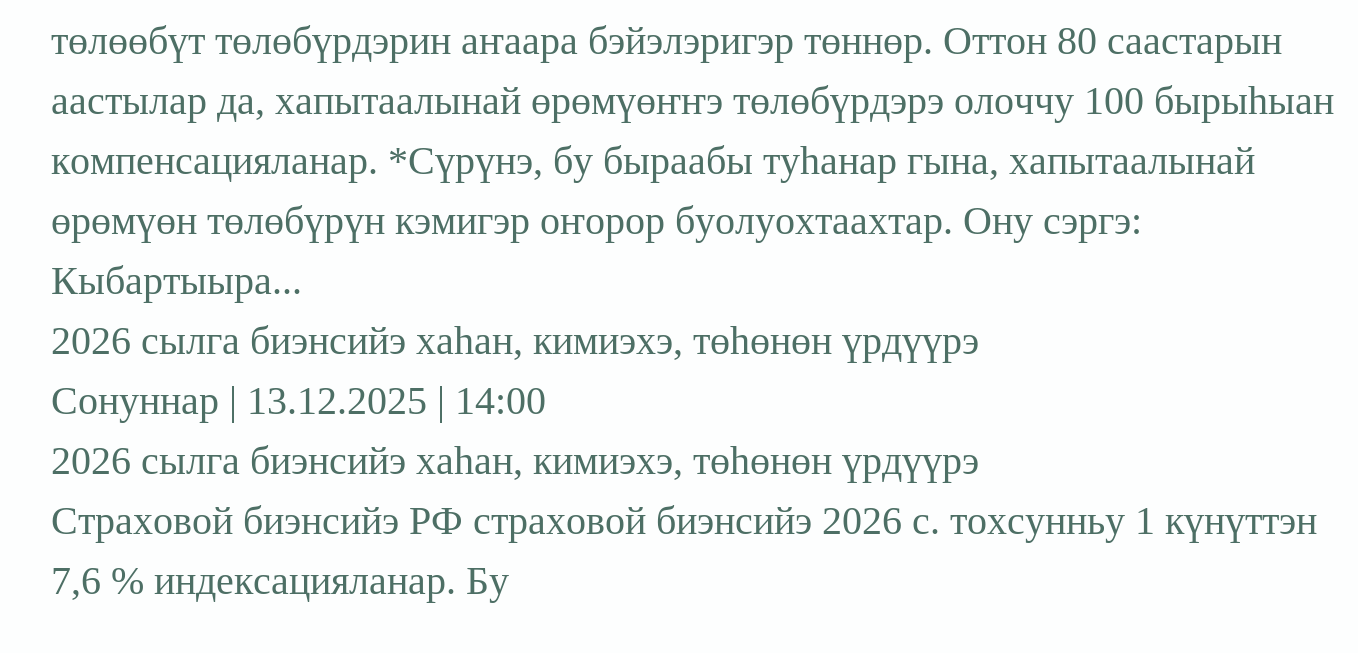төлөөбүт төлөбүрдэрин аҥаара бэйэлэригэр төннөр. Оттон 80 саастарын аастылар да, хапытаалынай өрөмүөҥҥэ төлөбүрдэрэ олоччу 100 бырыһыан компенсацияланар. *Сүрүнэ, бу быраабы туһанар гына, хапытаалынай өрөмүөн төлөбүрүн кэмигэр оҥорор буолуохтаахтар. Ону сэргэ: Кыбартыыра...
2026 сылга биэнсийэ хаһан, кимиэхэ, төһөнөн үрдүүрэ
Сонуннар | 13.12.2025 | 14:00
2026 сылга биэнсийэ хаһан, кимиэхэ, төһөнөн үрдүүрэ
Страховой биэнсийэ РФ страховой биэнсийэ 2026 с. тохсунньу 1 күнүттэн 7,6 % индексацияланар. Бу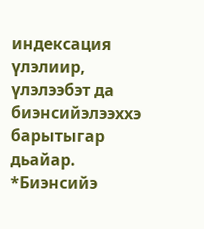индексация үлэлиир, үлэлээбэт да биэнсийэлээххэ барытыгар дьайар. *Биэнсийэ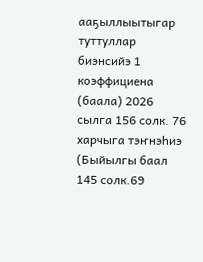ааҕыллыытыгар туттуллар биэнсийэ 1 коэффициена (баала) 2026 сылга 156 солк. 76 харчыга тэҥнэһиэ (Быйылгы баал 145 солк.69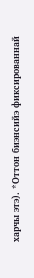харчы этэ). *Оттон биэнсийэ фиксированнай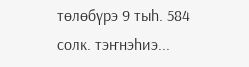төлөбүрэ 9 тыһ. 584 солк. тэҥнэһиэ...